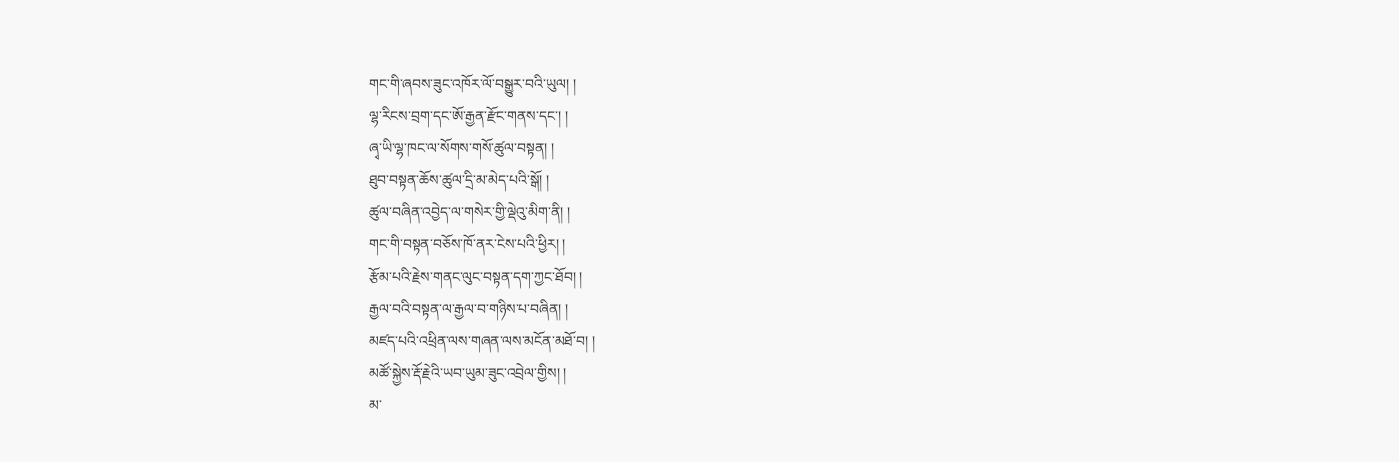གང་གི་ཞབས་ཟུང་འཁོར་ལོ་བསྒྱུར་བའི་ཡུལ། །
ལྷ་རིངས་བྲག་དང་ཨོ་རྒྱན་རྫོང་གནས་དང་། །
ཞྭ་ཡི་ལྷ་ཁང་ལ་སོགས་གསོ་ཚུལ་བསྟན། །
ཐུབ་བསྟན་ཆོས་ཚུལ་དྲི་མ་མེད་པའི་སྒོ། །
ཚུལ་བཞིན་འབྱེད་ལ་གསེར་གྱི་ལྡེའུ་མིག་ནི། །
གང་གི་བསྟན་བཅོས་ཁོ་ནར་ངེས་པའི་ཕྱིར། །
རྩོམ་པའི་རྗེས་གནང་ལུང་བསྟན་དག་ཀྱང་ཐོབ། །
རྒྱལ་བའི་བསྟན་ལ་རྒྱལ་བ་གཉིས་པ་བཞིན། །
མཛད་པའི་འཕྲིན་ལས་གཞན་ལས་མངོན་མཐོ་བ། །
མཚོ་སྐྱེས་རྡོ་རྗེའི་ཡབ་ཡུམ་ཟུང་འབྲེལ་གྱིས། །
མ་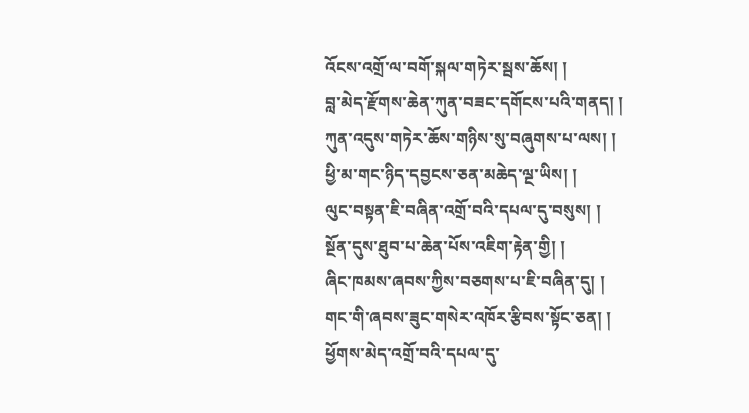འོངས་འགྲོ་ལ་བགོ་སྐལ་གཏེར་སྦས་ཆོས། །
བླ་མེད་རྫོགས་ཆེན་ཀུན་བཟང་དགོངས་པའི་གནད། །
ཀུན་འདུས་གཏེར་ཆོས་གཉིས་སུ་བཞུགས་པ་ལས། །
ཕྱི་མ་གང་ཉིད་དབྱངས་ཅན་མཆེད་ལྔ་ཡིས། །
ལུང་བསྟན་ཇི་བཞིན་འགྲོ་བའི་དཔལ་དུ་བསུས། །
སྔོན་དུས་ཐུབ་པ་ཆེན་པོས་འཇིག་རྟེན་གྱི། །
ཞིང་ཁམས་ཞབས་ཀྱིས་བཅགས་པ་ཇི་བཞིན་དུ། །
གང་གི་ཞབས་ཟུང་གསེར་འཁོར་རྩིབས་སྟོང་ཅན། །
ཕྱོགས་མེད་འགྲོ་བའི་དཔལ་དུ་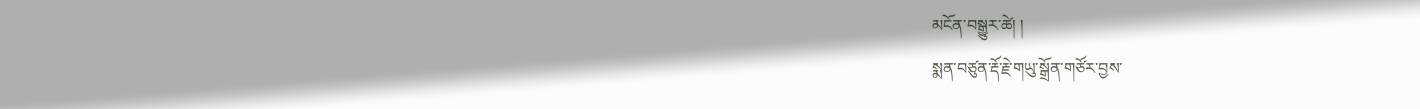མངོན་བསྒྱུར་ཚེ། །
སྨན་བཙུན་རྡོ་རྗེ་གཡུ་སྒྲོན་གཙོར་བྱས་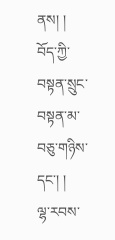ནས། །
བོད་ཀྱི་བསྟན་སྲུང་བསྟན་མ་བཅུ་གཉིས་དང་། །
ལྷ་རབས་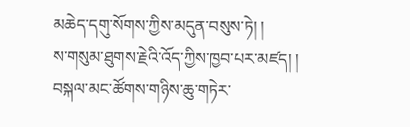མཆེད་དགུ་སོགས་ཀྱིས་མདུན་བསུས་ཏེ། །
ས་གསུམ་ཐུགས་རྗེའི་འོད་ཀྱིས་ཁྱབ་པར་མཛད། །
བསྐལ་མང་ཚོགས་གཉིས་ཆུ་གཏེར་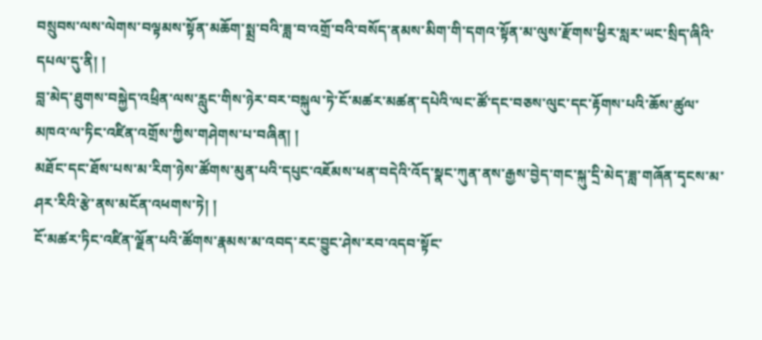བསྲུབས་ལས་ལེགས་བལྟམས་སྟོན་མཆོག་སྨྲ་བའི་ཟླ་བ་འགྲོ་བའི་བསོད་ནམས་མིག་གི་དགའ་སྟོན་མ་ལུས་རྫོགས་ཕྱིར་སླར་ཡང་སྲིད་ཞིའི་དཔལ་དུ་ནི། །
བླ་མེད་ཐུགས་བསྐྱེད་འཕྲིན་ལས་རླུང་གིས་ཉེར་བར་བསྐུལ་ཏེ་ངོ་མཚར་མཚན་དཔེའི་ལང་ཚོ་དང་བཅས་ལུང་དང་རྟོགས་པའི་ཆོས་ཚུལ་མཁའ་ལ་ཏིང་འཛིན་འགྲོས་ཀྱིས་གཤེགས་པ་བཞིན། །
མཐོང་དང་ཐོས་པས་མ་རིག་ཉེས་ཚོགས་མུན་པའི་དཔུང་འཇོམས་ཕན་བདེའི་འོད་སྣང་ཀུན་ནས་རྒྱས་བྱེད་གང་སྐུ་དྲི་མེད་ཟླ་གཞོན་དྭངས་མ་ཤར་རིའི་རྩེ་ནས་མངོན་འཕགས་ཏེ། །
ངོ་མཚར་ཏིང་འཛིན་ལྗོན་པའི་ཚོགས་རྣམས་མ་འབད་རང་བྱུང་ཤེས་རབ་འདབ་སྟོང་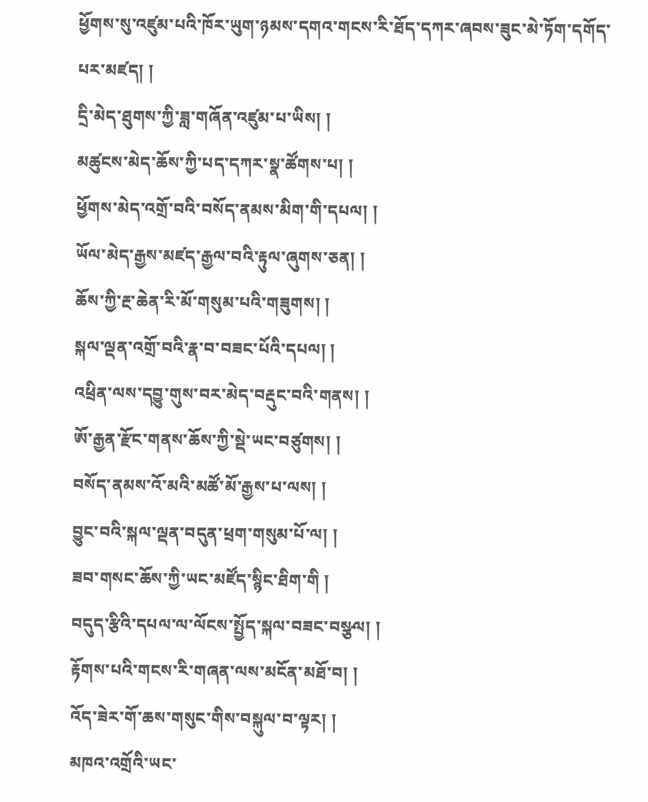ཕྱོགས་སུ་འཛུམ་པའི་ཁོར་ཡུག་ཉམས་དགའ་གངས་རི་ཐོད་དཀར་ཞབས་ཟུང་མེ་ཏོག་དགོད་པར་མཛད། །
དྲི་མེད་ཐུགས་ཀྱི་ཟླ་གཞོན་འཛུམ་པ་ཡིས། །
མཚུངས་མེད་ཆོས་ཀྱི་པད་དཀར་སྣ་ཚོགས་པ། །
ཕྱོགས་མེད་འགྲོ་བའི་བསོད་ནམས་མིག་གི་དཔལ། །
ཡོལ་མེད་རྒྱས་མཛད་རྒྱལ་བའི་རྟུལ་ཞུགས་ཅན། །
ཆོས་ཀྱི་རྔ་ཆེན་རི་མོ་གསུམ་པའི་གཟུགས། །
སྐལ་ལྡན་འགྲོ་བའི་རྣ་བ་བཟང་པོའི་དཔལ། །
འཕྲིན་ལས་དབྱུ་གུས་བར་མེད་བརྡུང་བའི་གནས། །
ཨོ་རྒྱན་རྫོང་གནས་ཆོས་ཀྱི་སྡེ་ཡང་བཙུགས། །
བསོད་ནམས་འོ་མའི་མཚོ་མོ་རྒྱས་པ་ལས། །
བྱུང་བའི་སྐལ་ལྡན་བདུན་ཕྲག་གསུམ་པོ་ལ། །
ཟབ་གསང་ཆོས་ཀྱི་ཡང་མཛོད་སྙིང་ཐིག་གི །
བདུད་རྩིའི་དཔལ་ལ་ལོངས་སྤྱོད་སྐལ་བཟང་བསྩལ། །
རྟོགས་པའི་གངས་རི་གཞན་ལས་མངོན་མཐོ་བ། །
འོད་ཟེར་གོ་ཆས་གསུང་གིས་བསྐུལ་བ་ལྟར། །
མཁའ་འགྲོའི་ཡང་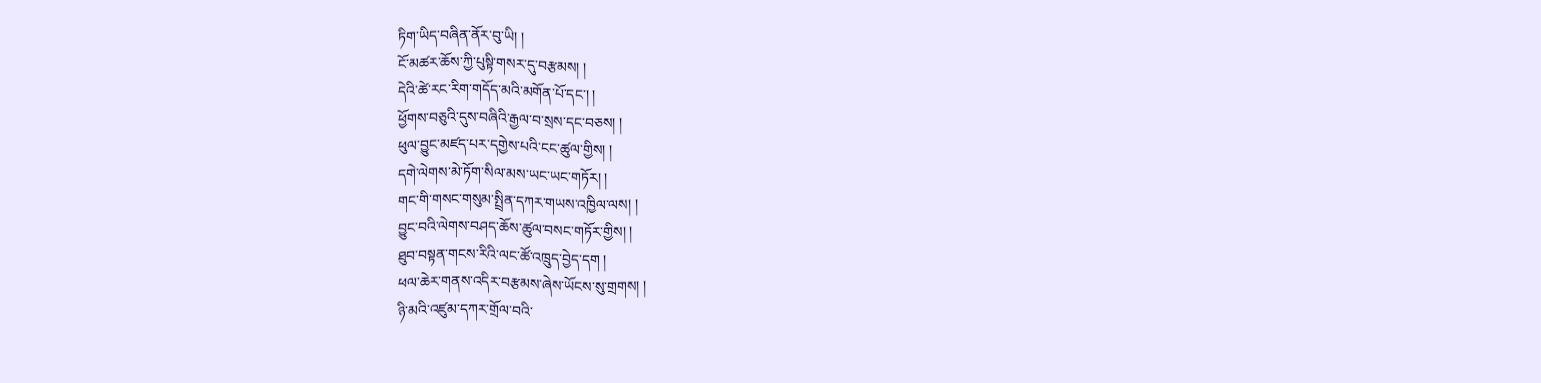ཏིག་ཡིད་བཞིན་ནོར་བུ་ཡི། །
ངོ་མཚར་ཆོས་ཀྱི་པུསྟི་གསར་དུ་བརྩམས། །
དེའི་ཚེ་རང་རིག་གདོད་མའི་མགོན་པོ་དང་། །
ཕྱོགས་བཅུའི་དུས་བཞིའི་རྒྱལ་བ་སྲས་དང་བཅས། །
ཕུལ་བྱུང་མཛད་པར་དགྱེས་པའི་ངང་ཚུལ་གྱིས། །
དགེ་ལེགས་མེ་ཏོག་སིལ་མས་ཡང་ཡང་གཏོར། །
གང་གི་གསང་གསུམ་སྤྲིན་དཀར་གཡས་འཁྱིལ་ལས། །
བྱུང་བའི་ལེགས་བཤད་ཆོས་ཚུལ་བསང་གཏོར་གྱིས། །
ཐུབ་བསྟན་གངས་རིའི་ལང་ཚོ་འཁྲུད་བྱེད་དག །
ཕལ་ཆེར་གནས་འདིར་བརྩམས་ཞེས་ཡོངས་སུ་གྲགས། །
ཉི་མའི་འཛུམ་དཀར་གྲོལ་བའི་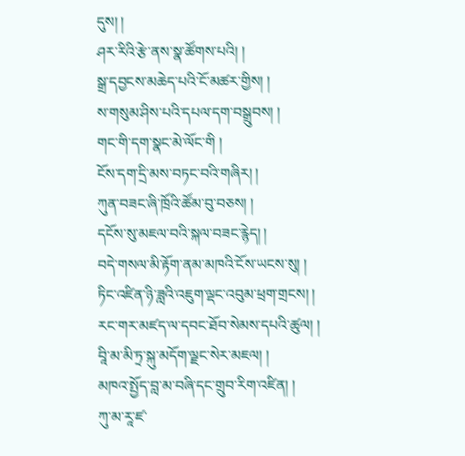དུས། །
ཤར་རིའི་རྩེ་ནས་སྣ་ཚོགས་པའི། །
སྒྲ་དབྱངས་མཆེད་པའི་ངོ་མཚར་གྱིས། །
ས་གསུམ་ཤིས་པའི་དཔལ་དག་བསྒྲུབས། །
གང་གི་དག་སྣང་མེ་ལོང་གི །
ངོས་དག་དྲི་མས་བཏང་བའི་གཞིར། །
ཀུན་བཟང་ཞི་ཁྲོའི་ཚོམ་བུ་བཅས། །
དངོས་སུ་མཇལ་བའི་སྐལ་བཟང་རྙེད། །
བདེ་གསལ་མི་རྟོག་ནམ་མཁའི་ངོས་ཡངས་སུ། །
ཏིང་འཛིན་ཉི་ཟླའི་འཇུག་ལྡང་འབུམ་ཕྲག་གྲངས། །
རང་གར་མཛད་ལ་དབང་ཐོབ་སེམས་དཔའི་ཚུལ། །
བཱི་མ་མི་ཏྲ་སྐུ་མདོག་ལྗང་སེར་མཇལ། །
མཁའ་སྤྱོད་བླ་མ་བཞི་དང་གྲུབ་རིག་འཛིན། །
ཀུ་མ་རཱ་ཛ་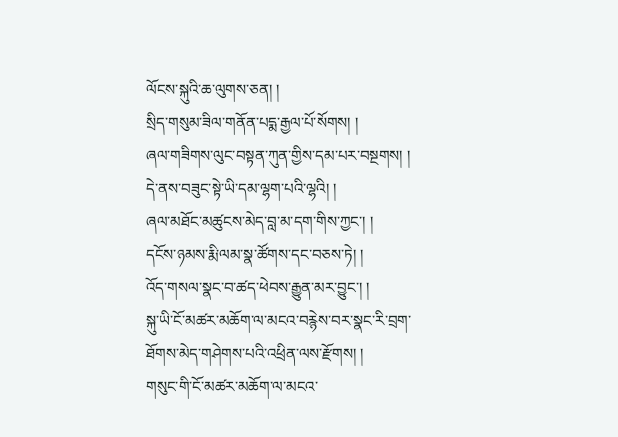ལོངས་སྐུའི་ཆ་ལུགས་ཅན། །
སྲིད་གསུམ་ཟིལ་གནོན་པདྨ་རྒྱལ་པོ་སོགས། །
ཞལ་གཟིགས་ལུང་བསྟན་ཀུན་གྱིས་དམ་པར་བསྔགས། །
དེ་ནས་བཟུང་སྟེ་ཡི་དམ་ལྷག་པའི་ལྷའི། །
ཞལ་མཐོང་མཚུངས་མེད་བླ་མ་དག་གིས་ཀྱང་། །
དངོས་ཉམས་རྨི་ལམ་སྣ་ཚོགས་དང་བཅས་ཏེ། །
འོད་གསལ་སྣང་བ་ཚད་ཕེབས་རྒྱུན་མར་བྱུང་། །
སྐུ་ཡི་ངོ་མཚར་མཆོག་ལ་མངའ་བརྙེས་བར་སྣང་རི་བྲག་ཐོགས་མེད་གཤེགས་པའི་འཕྲིན་ལས་རྫོགས། །
གསུང་གི་ངོ་མཚར་མཆོག་ལ་མངའ་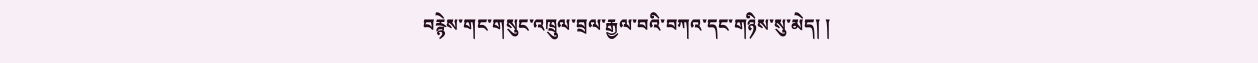བརྙེས་གང་གསུང་འཁྲུལ་བྲལ་རྒྱལ་བའི་བཀའ་དང་གཉིས་སུ་མེད། །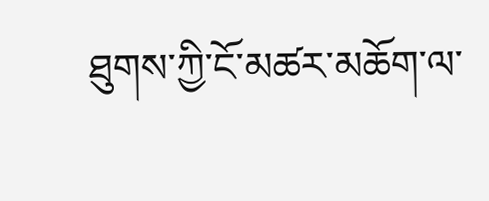ཐུགས་ཀྱི་ངོ་མཚར་མཆོག་ལ་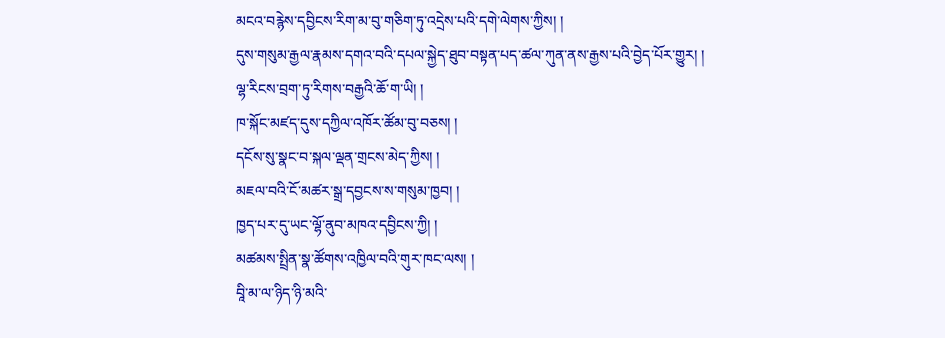མངའ་བརྙེས་དབྱིངས་རིག་མ་བུ་གཅིག་ཏུ་འདྲེས་པའི་དགེ་ལེགས་ཀྱིས། །
དུས་གསུམ་རྒྱལ་རྣམས་དགའ་བའི་དཔལ་སྐྱེད་ཐུབ་བསྟན་པད་ཚལ་ཀུན་ནས་རྒྱས་པའི་བྱེད་པོར་གྱུར། །
ལྷ་རིངས་བྲག་ཏུ་རིགས་བརྒྱའི་ཆོ་ག་ཡི། །
ཁ་སྐོང་མཛད་དུས་དཀྱིལ་འཁོར་ཚོམ་བུ་བཅས། །
དངོས་སུ་སྣང་བ་སྐལ་ལྡན་གྲངས་མེད་ཀྱིས། །
མཇལ་བའི་ངོ་མཚར་སྒྲ་དབྱངས་ས་གསུམ་ཁྱབ། །
ཁྱད་པར་དུ་ཡང་ལྷོ་ནུབ་མཁའ་དབྱིངས་ཀྱི། །
མཚམས་སྤྲིན་སྣ་ཚོགས་འཁྱིལ་བའི་གུར་ཁང་ལས། །
བཱི་མ་ལ་ཉིད་ཉི་མའི་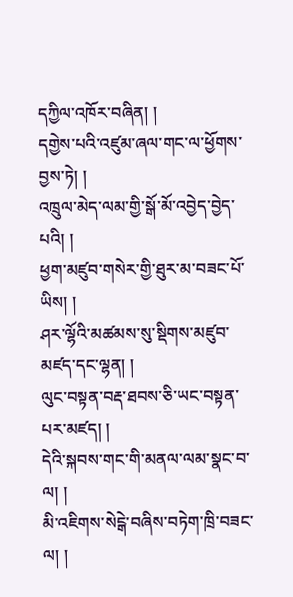དཀྱིལ་འཁོར་བཞིན། །
དགྱེས་པའི་འཛུམ་ཞལ་གང་ལ་ཕྱོགས་བྱས་ཏེ། །
འཁྲུལ་མེད་ལམ་གྱི་སྒོ་མོ་འབྱེད་བྱེད་པའི། །
ཕྱག་མཛུབ་གསེར་གྱི་ཐུར་མ་བཟང་པོ་ཡིས། །
ཤར་ལྷོའི་མཚམས་སུ་སྡིགས་མཛུབ་མཛད་དང་ལྷན། །
ལུང་བསྟན་བརྡ་ཐབས་ཅི་ཡང་བསྟན་པར་མཛད། །
དེའི་སྐབས་གང་གི་མནལ་ལམ་སྣང་བ་ལ། །
མི་འཇིགས་སེངྒེ་བཞིས་བཏེག་ཁྲི་བཟང་ལ། །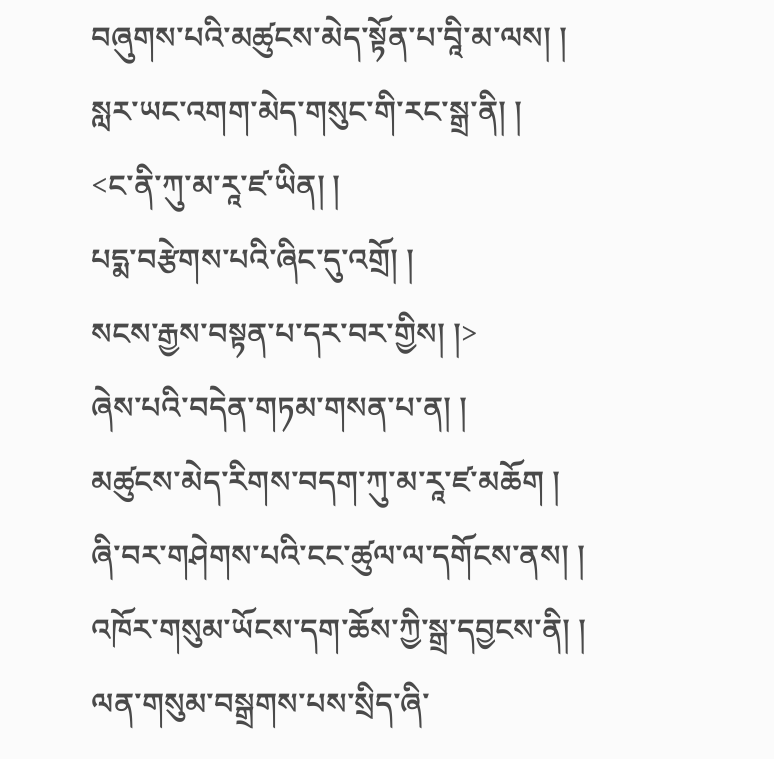བཞུགས་པའི་མཚུངས་མེད་སྟོན་པ་བཱི་མ་ལས། །
སླར་ཡང་འགག་མེད་གསུང་གི་རང་སྒྲ་ནི། །
<ང་ནི་ཀུ་མ་རཱ་ཛ་ཡིན། །
པདྨ་བརྩེགས་པའི་ཞིང་དུ་འགྲོ། །
སངས་རྒྱས་བསྟན་པ་དར་བར་གྱིས། །>
ཞེས་པའི་བདེན་གཏམ་གསན་པ་ན། །
མཚུངས་མེད་རིགས་བདག་ཀུ་མ་རཱ་ཛ་མཆོག །
ཞི་བར་གཤེགས་པའི་ངང་ཚུལ་ལ་དགོངས་ནས། །
འཁོར་གསུམ་ཡོངས་དག་ཆོས་ཀྱི་སྒྲ་དབྱངས་ནི། །
ལན་གསུམ་བསྒྲགས་པས་སྲིད་ཞི་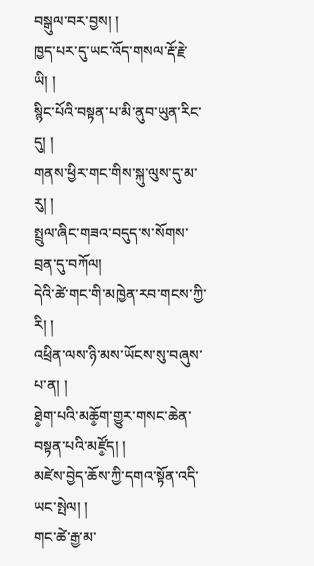བསྒུལ་བར་བྱས། །
ཁྱད་པར་དུ་ཡང་འོད་གསལ་རྡོ་རྗེ་ཡི། །
སྙིང་པོའི་བསྟན་པ་མི་ནུབ་ཡུན་རིང་དུ། །
གནས་ཕྱིར་གང་གིས་སྐུ་ལུས་དུ་མ་རུ། །
སྤྲུལ་ཞིང་གཟའ་བདུད་ས་སོགས་བྲན་དུ་བཀོལ།
དེའི་ཚེ་གང་གི་མཁྱེན་རབ་གངས་ཀྱི་རི། །
འཕྲིན་ལས་ཉི་མས་ཡོངས་སུ་བཞུས་པ་ན། །
ཐེ༵ག་པའི་མཆོ༵ག་གྱུར་གསང་ཆེན་བསྟན་པའི་མཛོ༵ད། །
མཛེས་བྱེད་ཆོས་ཀྱི་དགའ་སྟོན་འདི་ཡང་སྤེལ། །
གང་ཚེ་རྒྱ་མ་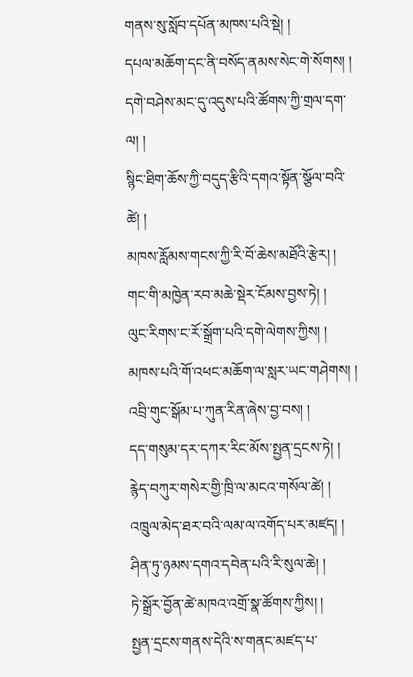གནས་སུ་སློབ་དཔོན་མཁས་པའི་སྡེ། །
དཔལ་མཆོག་དང་ནི་བསོད་ནམས་སེང་གེ་སོགས། །
དགེ་བཤེས་མང་དུ་འདུས་པའི་ཚོགས་ཀྱི་གྲལ་དག་ལ། །
སྙིང་ཐིག་ཆོས་ཀྱི་བདུད་རྩིའི་དགའ་སྟོན་སྩོལ་བའི་ཚེ། །
མཁས་རློམས་གངས་ཀྱི་རི་བོ་ཆེས་མཐོའི་རྩེར། །
གང་གི་མཁྱེན་རབ་མཆེ་སྡེར་ངོམས་བྱས་ཏེ། །
ལུང་རིགས་ང་རོ་སྒྲོག་པའི་དགེ་ལེགས་ཀྱིས། །
མཁས་པའི་གོ་འཕང་མཆོག་ལ་སླར་ཡང་གཤེགས། །
འབྲི་གུང་སྒོམ་པ་ཀུན་རིན་ཞེས་བྱ་བས། །
དད་གསུམ་དར་དཀར་རིང་མོས་སྤྱན་དྲངས་ཏེ། །
རྙེད་བཀུར་གསེར་གྱི་ཁྲི་ལ་མངའ་གསོལ་ཚེ། །
འཁྲུལ་མེད་ཐར་བའི་ལམ་ལ་འགོད་པར་མཛད། །
ཤིན་ཏུ་ཉམས་དགའ་དབེན་པའི་རི་སུལ་ཆེ། །
ཏེ་སྒྲོར་བྱོན་ཚེ་མཁའ་འགྲོ་སྣ་ཚོགས་ཀྱིས། །
སྤྱན་དྲངས་གནས་དེའི་ས་གནང་མཛད་པ་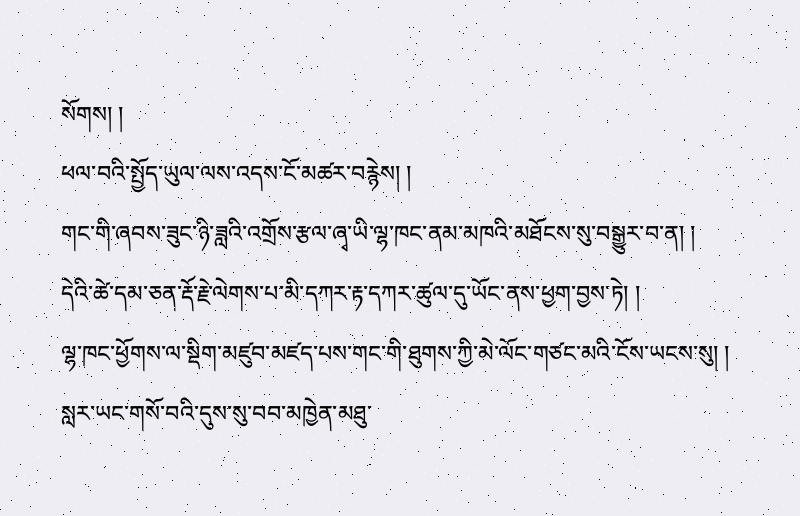སོགས། །
ཕལ་བའི་སྤྱོད་ཡུལ་ལས་འདས་ངོ་མཚར་བརྙེས། །
གང་གི་ཞབས་ཟུང་ཉི་ཟླའི་འགྲོས་རྩལ་ཞྭ་ཡི་ལྷ་ཁང་ནམ་མཁའི་མཐོངས་སུ་བསྒྱུར་བ་ན། །
དེའི་ཚེ་དམ་ཅན་རྡོ་རྗེ་ལེགས་པ་མི་དཀར་རྟ་དཀར་ཚུལ་དུ་ཡོང་ནས་ཕྱག་བྱས་ཏེ། །
ལྷ་ཁང་ཕྱོགས་ལ་སྡིག་མཛུབ་མཛད་པས་གང་གི་ཐུགས་ཀྱི་མེ་ལོང་གཙང་མའི་ངོས་ཡངས་སུ། །
སླར་ཡང་གསོ་བའི་དུས་སུ་བབ་མཁྱེན་མཐུ་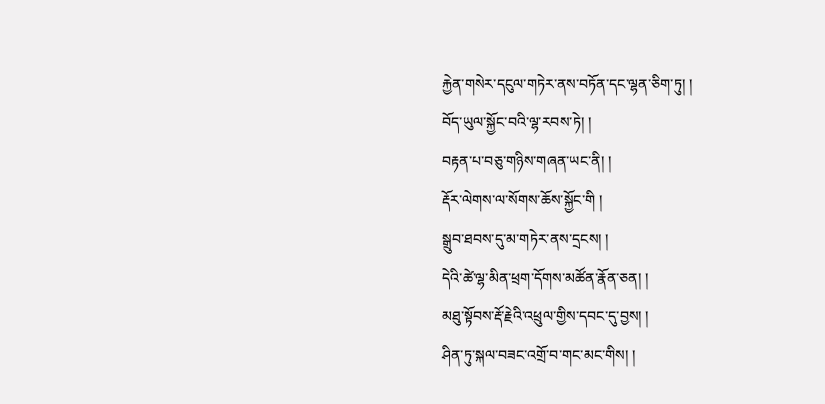རྐྱེན་གསེར་དངུལ་གཏེར་ནས་བཏོན་དང་ལྷན་ཅིག་ཏུ། །
བོད་ཡུལ་སྐྱོང་བའི་ལྷ་རབས་ཏེ། །
བརྟན་པ་བཅུ་གཉིས་གཞན་ཡང་ནི། །
རྡོར་ལེགས་ལ་སོགས་ཆོས་སྐྱོང་གི །
སྒྲུབ་ཐབས་དུ་མ་གཏེར་ནས་དྲངས། །
དེའི་ཚེ་ལྷ་མིན་ཕྲག་དོགས་མཚོན་རྣོན་ཅན། །
མཐུ་སྟོབས་རྡོ་རྗེའི་འཕྲུལ་གྱིས་དབང་དུ་བྱས། །
ཤིན་ཏུ་སྐལ་བཟང་འགྲོ་བ་གང་མང་གིས། །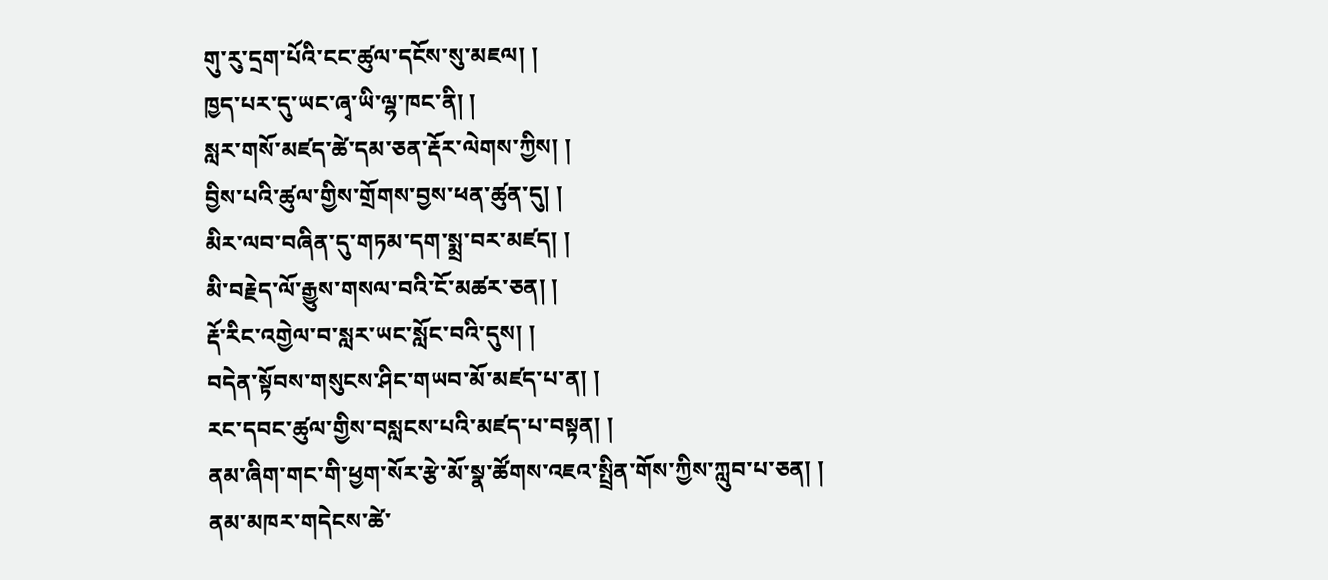གུ་རུ་དྲག་པོའི་ངང་ཚུལ་དངོས་སུ་མཇལ། །
ཁྱད་པར་དུ་ཡང་ཞྭ་ཡི་ལྷ་ཁང་ནི། །
སླར་གསོ་མཛད་ཚེ་དམ་ཅན་རྡོར་ལེགས་ཀྱིས། །
བྱིས་པའི་ཚུལ་གྱིས་གྲོགས་བྱས་ཕན་ཚུན་དུ། །
མིར་ལབ་བཞིན་དུ་གཏམ་དག་སྨྲ་བར་མཛད། །
མི་བརྗེད་ལོ་རྒྱུས་གསལ་བའི་ངོ་མཚར་ཅན། །
རྡོ་རིང་འགྱེལ་བ་སླར་ཡང་སློང་བའི་དུས། །
བདེན་སྟོབས་གསུངས་ཤིང་གཡབ་མོ་མཛད་པ་ན། །
རང་དབང་ཚུལ་གྱིས་བསླངས་པའི་མཛད་པ་བསྟན། །
ནམ་ཞིག་གང་གི་ཕྱག་སོར་རྩེ་མོ་སྣ་ཚོགས་འཇའ་སྤྲིན་གོས་ཀྱིས་ཀླུབ་པ་ཅན། །
ནམ་མཁར་གདེངས་ཚེ་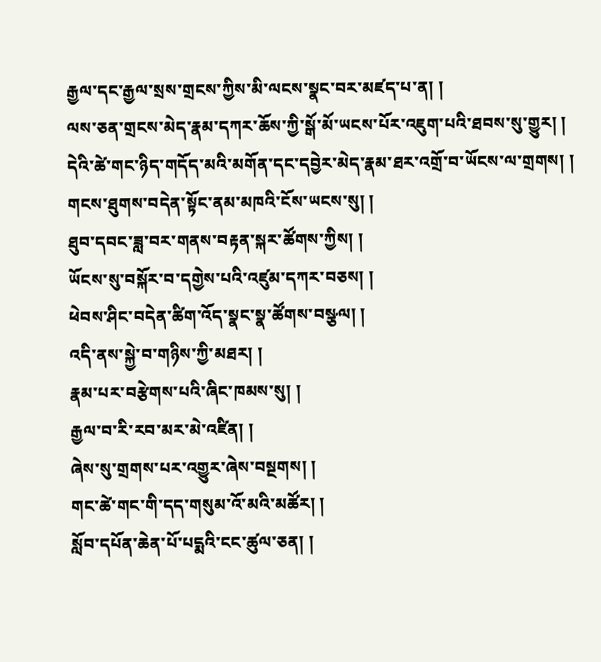རྒྱལ་དང་རྒྱལ་སྲས་གྲངས་ཀྱིས་མི་ལངས་སྣང་བར་མཛད་པ་ན། །
ལས་ཅན་གྲངས་མེད་རྣམ་དཀར་ཆོས་ཀྱི་སྒོ་མོ་ཡངས་པོར་འཇུག་པའི་ཐབས་སུ་གྱུར། །
དེའི་ཚེ་གང་ཉིད་གདོད་མའི་མགོན་དང་དབྱེར་མེད་རྣམ་ཐར་འགྲོ་བ་ཡོངས་ལ་གྲགས། །
གངས་ཐུགས་བདེན་སྟོང་ནམ་མཁའི་ངོས་ཡངས་སུ། །
ཐུབ་དབང་ཟླ་བར་གནས་བརྟན་སྐར་ཚོགས་ཀྱིས། །
ཡོངས་སུ་བསྐོར་བ་དགྱེས་པའི་འཛུམ་དཀར་བཅས། །
ཕེབས་ཤིང་བདེན་ཚིག་འོད་སྣང་སྣ་ཚོགས་བསྩལ། །
འདི་ནས་སྐྱེ་བ་གཉིས་ཀྱི་མཐར། །
རྣམ་པར་བརྩེགས་པའི་ཞིང་ཁམས་སུ། །
རྒྱལ་བ་རི་རབ་མར་མེ་འཛིན། །
ཞེས་སུ་གྲགས་པར་འགྱུར་ཞེས་བསྔགས། །
གང་ཚེ་གང་གི་དད་གསུམ་འོ་མའི་མཚོར། །
སློབ་དཔོན་ཆེན་པོ་པདྨའི་ངང་ཚུལ་ཅན། །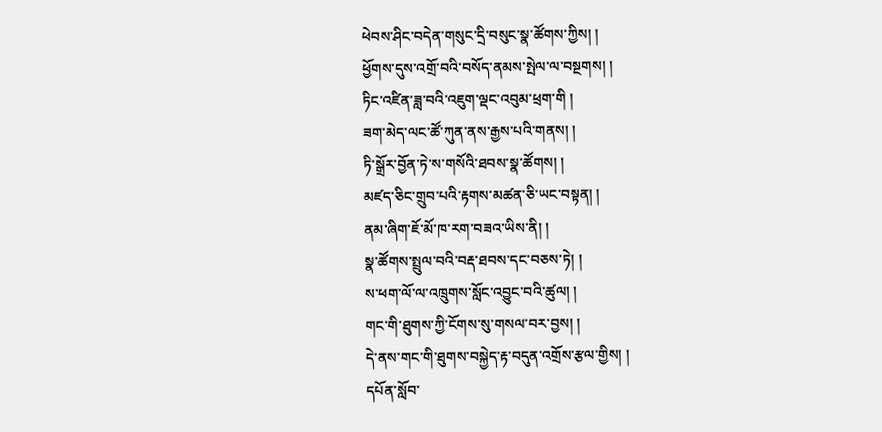ཕེབས་ཤིང་བདེན་གསུང་དྲི་བསུང་སྣ་ཚོགས་ཀྱིས། །
ཕྱོགས་དུས་འགྲོ་བའི་བསོད་ནམས་སྤེལ་ལ་བསྔགས། །
ཏིང་འཛིན་ཟླ་བའི་འཇུག་ལྡང་འབུམ་ཕྲག་གི །
ཟག་མེད་ལང་ཚོ་ཀུན་ནས་རྒྱས་པའི་གནས། །
ཏི་སྒྲོར་བྱོན་ཏེ་ས་གསོའི་ཐབས་སྣ་ཚོགས། །
མཛད་ཅིང་གྲུབ་པའི་རྟགས་མཚན་ཅི་ཡང་བསྟན། །
ནམ་ཞིག་ཇོ་མོ་ཁ་རག་བཟའ་ཡིས་ནི། །
སྣ་ཚོགས་སྤྲུལ་བའི་བརྡ་ཐབས་དང་བཅས་ཏེ། །
ས་ཕག་ལོ་ལ་འཁྲུགས་སློང་འབྱུང་བའི་ཚུལ། །
གང་གི་ཐུགས་ཀྱི་ངོགས་སུ་གསལ་བར་བྱས། །
དེ་ནས་གང་གི་ཐུགས་བསྐྱེད་རྟ་བདུན་འགྲོས་རྩལ་གྱིས། །
དཔོན་སློབ་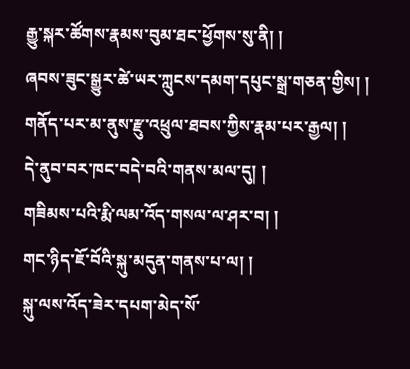རྒྱུ་སྐར་ཚོགས་རྣམས་བུམ་ཐང་ཕྱོགས་སུ་ནི། །
ཞབས་ཟུང་སྒྱུར་ཚེ་ཡར་ཀླུངས་དམག་དཔུང་སྒྲ་གཅན་གྱིས། །
གནོད་པར་མ་ནུས་རྫུ་འཕྲུལ་ཐབས་ཀྱིས་རྣམ་པར་རྒྱལ། །
དེ་ནུབ་བར་ཁང་བདེ་བའི་གནས་མལ་དུ། །
གཟིམས་པའི་རྨི་ལམ་འོད་གསལ་ལ་ཤར་བ། །
གང་ཉིད་ཇོ་བོའི་སྐུ་མདུན་གནས་པ་ལ། །
སྐུ་ལས་འོད་ཟེར་དཔག་མེད་སོ་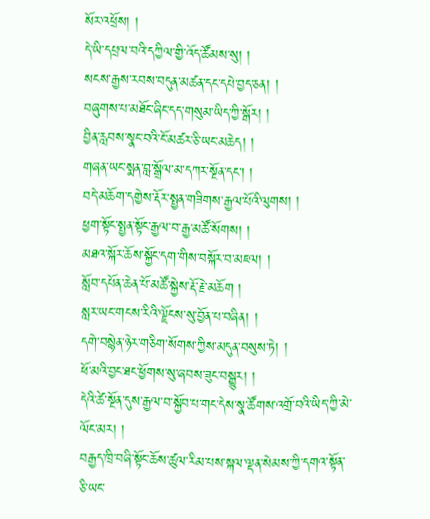སོར་འཕྲོས། །
དེ་ཡི་དཔྲལ་བའི་དཀྱིལ་གྱི་འོད་ཚོམས་སུ། །
སངས་རྒྱས་རབས་བདུན་མཚན་དང་དཔེ་བྱད་ཅན། །
བཞུགས་པ་མཐོང་ཞིང་དད་གསུམ་ཡིད་ཀྱི་སྒོར། །
བྱིན་རླབས་སྣང་བའི་ངོ་མཚར་ཅི་ཡང་མཆེད། །
གཞན་ཡང་སྨན་བླ་སྒྲོལ་མ་དཀར་སྔོན་དང་། །
བདེ་མཆོག་དགྱེས་རྡོར་སྤྱན་གཟིགས་རྒྱལ་པོའི་ལུགས། །
ཕྱག་སྟོང་སྤྱན་སྟོང་རྒྱལ་བ་རྒྱ་མཚོ་སོགས། །
མཐའ་སྐོར་ཆོས་སྐྱོང་དག་གིས་བསྐོར་བ་མཇལ། །
སློབ་དཔོན་ཆེན་པོ་མཚོ་སྐྱེས་རྡོ་རྗེ་མཆོག །
སླར་ཡང་གངས་རིའི་ལྗོངས་སུ་བྱོན་པ་བཞིན། །
དགེ་བསྙེན་ཉེར་གཅིག་སོགས་ཀྱིས་མདུན་བསུས་ཏེ། །
ཕོ་མའི་བྱང་ཐང་ཕྱོགས་སུ་ཞབས་ཟུང་བསྒྱུར། །
དེའི་ཚེ་སྔོན་དུས་རྒྱལ་བ་སྐྱོབ་པ་གང་དེས་སྣ་ཚོགས་འགྲོ་བའི་ཡིད་ཀྱི་མེ་ལོང་མར། །
བརྒྱད་ཁྲི་བཞི་སྟོང་ཆོས་ཚུལ་རིམ་པས་སྐལ་ལྡན་སེམས་ཀྱི་དགའ་སྟོན་ཅི་ཡང་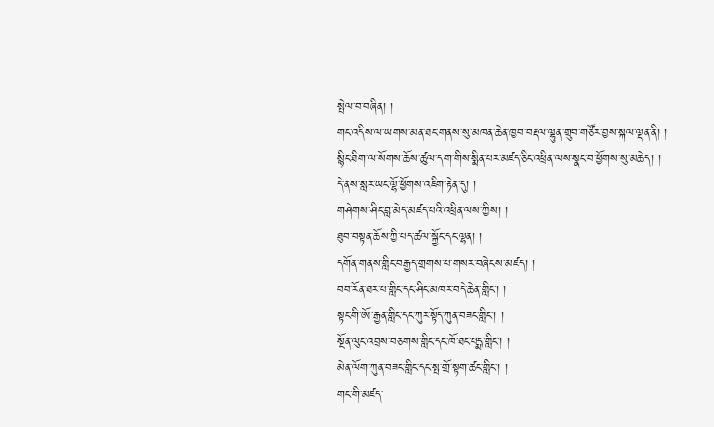སྤེལ་བ་བཞིན། །
གང་འདིས་ལ་ཡགས་མན་ཐང་གནས་སུ་མཁན་ཆེན་ཁྱབ་བརྡལ་ལྷུན་གྲུབ་གཙོར་བྱས་སྐལ་ལྡན་ནི། །
སྙིང་ཐིག་ལ་སོགས་ཆོས་ཚུལ་དག་གིས་སྨིན་པར་མཛད་ཅིང་འཕྲིན་ལས་སྣང་བ་ཕྱོགས་སུ་མཆེད། །
དེ་ནས་སླར་ཡང་ལྷོ་ཕྱོགས་འཇིག་རྟེན་དུ། །
གཤེགས་ཤིང་བླ་མེད་མཛད་པའི་འཕྲིན་ལས་ཀྱིས། །
ཐུབ་བསྟན་ཆོས་ཀྱི་པད་ཚལ་སྐྱོང་དང་ལྷན། །
དགོན་གནས་གླིང་བརྒྱད་གྲགས་པ་གསར་བཞེངས་མཛད། །
བབ་རོན་ཐར་པ་གླིང་དང་ཤིང་མཁར་བདེ་ཆེན་གླིང་། །
སྟང་གི་ཨོ་རྒྱན་གླིང་དང་ཀུར་སྟོད་ཀུན་བཟང་གླིང་། །
སྔོན་ལུང་འབྲས་བཅགས་གླིང་དང་ཁོ་ཐང་པདྨ་གླིང་། །
མེན་ལོག་ཀུན་བཟང་གླིང་དང་སྤ་གྲོ་སྟག་ཚང་གླིང་། །
གང་གི་མཛད་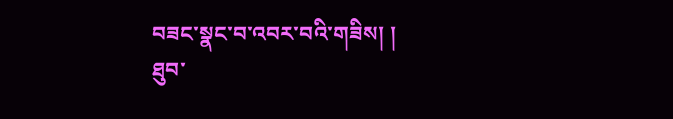བཟང་སྣང་བ་འབར་བའི་གཟིས། །
ཐུབ་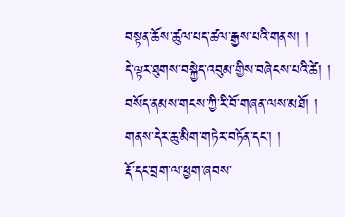བསྟན་ཆོས་ཚུལ་པད་ཚལ་རྒྱས་པའི་གནས། །
དེ་ལྟར་ཐུགས་བསྐྱེད་འབུམ་གྱིས་བཞེངས་པའི་ཚེ། །
བསོད་ནམས་གངས་ཀྱི་རི་བོ་གཞན་ལས་མཐོ། །
གནས་དེར་ཆུ་མིག་གཏེར་བཏོན་དང་། །
རྡོ་དང་བྲག་ལ་ཕྱག་ཞབས་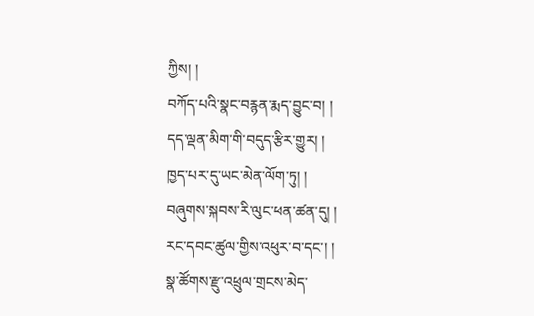ཀྱིས། །
བཀོད་པའི་སྣང་བརྙན་རྨད་བྱུང་བ། །
དད་ལྡན་མིག་གི་བདུད་རྩིར་གྱུར། །
ཁྱད་པར་དུ་ཡང་མེན་ལོག་ཏུ། །
བཞུགས་སྐབས་རི་ལུང་ཕན་ཚན་དུ། །
རང་དབང་ཚུལ་གྱིས་འཕུར་བ་དང་། །
སྣ་ཚོགས་རྫུ་འཕྲུལ་གྲངས་མེད་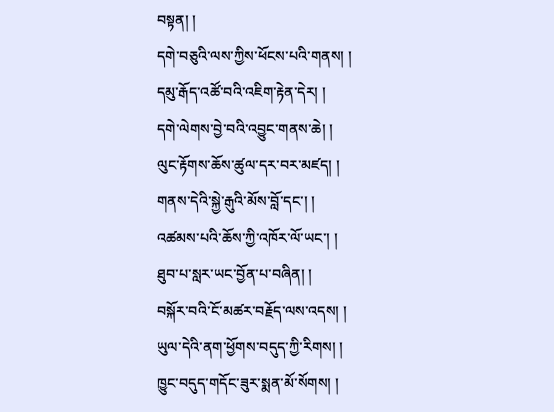བསྟན། །
དགེ་བཅུའི་ལས་ཀྱིས་ཕོངས་པའི་གནས། །
དམུ་རྒོད་འཚོ་བའི་འཇིག་རྟེན་དེར། །
དགེ་ལེགས་བྱེ་བའི་འབྱུང་གནས་ཆེ། །
ལུང་རྟོགས་ཆོས་ཚུལ་དར་བར་མཛད། །
གནས་དེའི་སྐྱེ་རྒུའི་མོས་བློ་དང་། །
འཚམས་པའི་ཆོས་ཀྱི་འཁོར་ལོ་ཡང་། །
ཐུབ་པ་སླར་ཡང་བྱོན་པ་བཞིན། །
བསྐོར་བའི་ངོ་མཚར་བརྗོད་ལས་འདས། །
ཡུལ་དེའི་ནག་ཕྱོགས་བདུད་ཀྱི་རིགས། །
ཁྱུང་བདུད་གདོང་ཟུར་སྨན་མོ་སོགས། །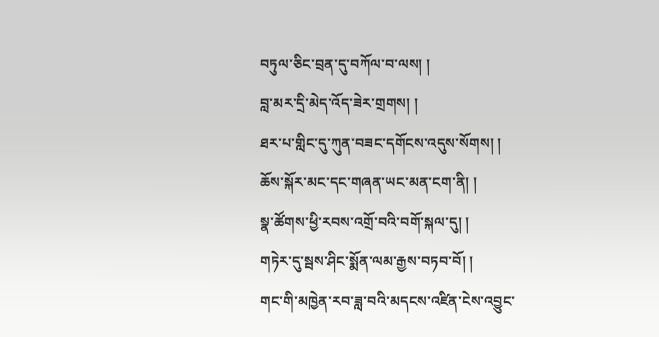བཏུལ་ཅིང་བྲན་དུ་བཀོལ་བ་ལས། །
བླ་མར་དྲི་མེད་འོད་ཟེར་གྲགས། །
ཐར་པ་གླིང་དུ་ཀུན་བཟང་དགོངས་འདུས་སོགས། །
ཆོས་སྐོར་མང་དང་གཞན་ཡང་མན་ངག་ནི། །
སྣ་ཚོགས་ཕྱི་རབས་འགྲོ་བའི་བགོ་སྐལ་དུ། །
གཏེར་དུ་སྦས་ཤིང་སྨོན་ལམ་རྒྱས་བཏབ་བོ། །
གང་གི་མཁྱེན་རབ་ཟླ་བའི་མདངས་འཛིན་ངེས་འབྱུང་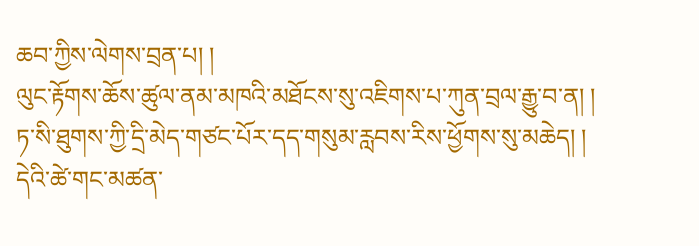ཆབ་ཀྱིས་ལེགས་བྲན་པ། །
ལུང་རྟོགས་ཆོས་ཚུལ་ནམ་མཁའི་མཐོངས་སུ་འཇིགས་པ་ཀུན་བྲལ་རྒྱུ་བ་ན། །
ཏ་སི་ཐུགས་ཀྱི་དྲི་མེད་གཙང་པོར་དད་གསུམ་རླབས་རིས་ཕྱོགས་སུ་མཆེད། །
དེའི་ཚེ་གང་མཚན་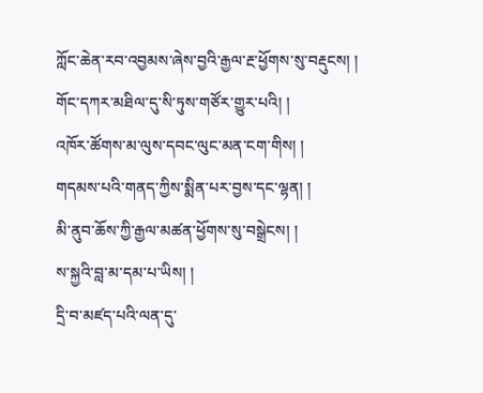ཀློང་ཆེན་རབ་འབྱམས་ཞེས་བྱའི་རྒྱལ་རྔ་ཕྱོགས་སུ་བརྡུངས། །
གོང་དཀར་མཐིལ་དུ་སི་ཏུས་གཙོར་གྱུར་པའི། །
འཁོར་ཚོགས་མ་ལུས་དབང་ལུང་མན་ངག་གིས། །
གདམས་པའི་གནད་ཀྱིས་སྨིན་པར་བྱས་དང་ལྷན། །
མི་ནུབ་ཆོས་ཀྱི་རྒྱལ་མཚན་ཕྱོགས་སུ་བསྒྲེངས། །
ས་སྐྱའི་བླ་མ་དམ་པ་ཡིས། །
དྲི་བ་མཛད་པའི་ལན་དུ་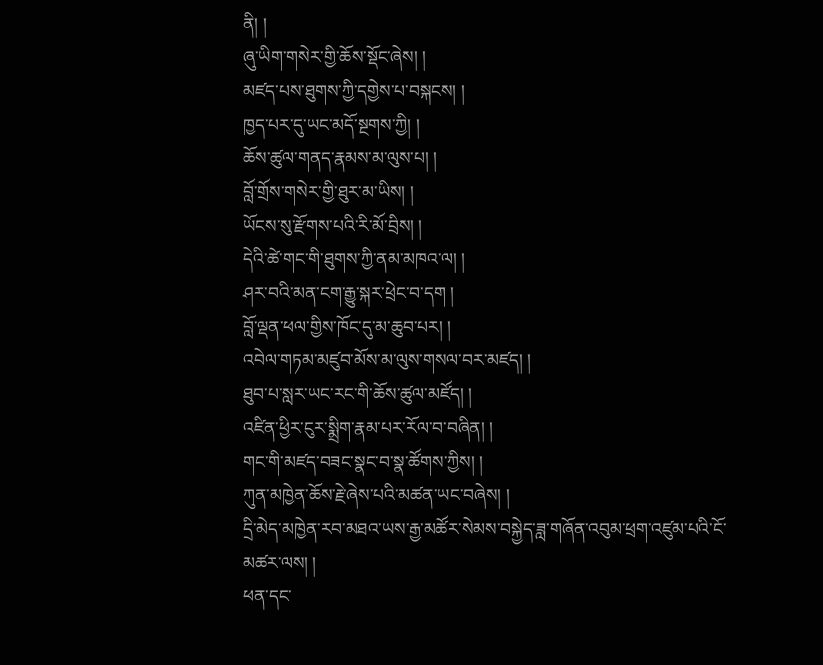ནི། །
ཞུ་ཡིག་གསེར་གྱི་ཆོས་སྡོང་ཞེས། །
མཛད་པས་ཐུགས་ཀྱི་དགྱེས་པ་བསྐངས། །
ཁྱད་པར་དུ་ཡང་མདོ་སྔགས་ཀྱི། །
ཆོས་ཚུལ་གནད་རྣམས་མ་ལུས་པ། །
བློ་གྲོས་གསེར་གྱི་ཐུར་མ་ཡིས། །
ཡོངས་སུ་རྫོགས་པའི་རི་མོ་བྲིས། །
དེའི་ཚེ་གང་གི་ཐུགས་ཀྱི་ནམ་མཁའ་ལ། །
ཤར་བའི་མན་ངག་རྒྱུ་སྐར་ཕྲེང་བ་དག །
བློ་ལྡན་ཕལ་གྱིས་ཁོང་དུ་མ་ཆུབ་པར། །
འབེལ་གཏམ་མཛུབ་མོས་མ་ལུས་གསལ་བར་མཛད། །
ཐུབ་པ་སླར་ཡང་རང་གི་ཆོས་ཚུལ་མཛོད། །
འཛིན་ཕྱིར་ངུར་སྨྲིག་རྣམ་པར་རོལ་བ་བཞིན། །
གང་གི་མཛད་བཟང་སྣང་བ་སྣ་ཚོགས་ཀྱིས། །
ཀུན་མཁྱེན་ཆོས་རྗེ་ཞེས་པའི་མཚན་ཡང་བཞེས། །
དྲི་མེད་མཁྱེན་རབ་མཐའ་ཡས་རྒྱ་མཚོར་སེམས་བསྐྱེད་ཟླ་གཞོན་འབུམ་ཕྲག་འཛུམ་པའི་ངོ་མཚར་ལས། །
ཕན་དང་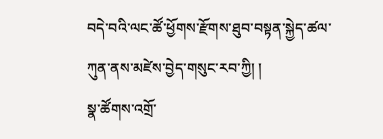བདེ་བའི་ལང་ཚོ་ཕྱོགས་རྫོགས་ཐུབ་བསྟན་སྐྱེད་ཚལ་ཀུན་ནས་མཛེས་བྱེད་གསུང་རབ་ཀྱི། །
སྣ་ཚོགས་འགྲོ་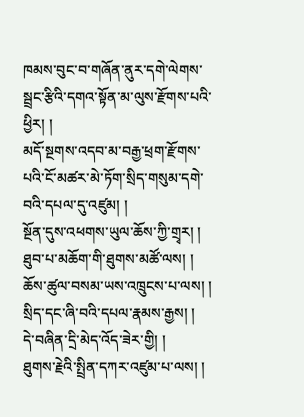ཁམས་བུང་བ་གཞོན་ནུར་དགེ་ལེགས་སྦྲང་རྩིའི་དགའ་སྟོན་མ་ལུས་རྫོགས་པའི་ཕྱིར། །
མདོ་སྔགས་འདབ་མ་བརྒྱ་ཕྲག་རྫོགས་པའི་ངོ་མཚར་མེ་ཏོག་སྲིད་གསུམ་དགེ་བའི་དཔལ་དུ་འཛུམ། །
སྔོན་དུས་འཕགས་ཡུལ་ཆོས་ཀྱི་གྲྭར། །
ཐུབ་པ་མཆོག་གི་ཐུགས་མཚོ་ལས། །
ཆོས་ཚུལ་བསམ་ཡས་འཁྲུངས་པ་ལས། །
སྲིད་དང་ཞི་བའི་དཔལ་རྣམས་རྒྱས། །
དེ་བཞིན་དྲི་མེད་འོད་ཟེར་གྱི། །
ཐུགས་རྗེའི་སྤྲིན་དཀར་འཛུམ་པ་ལས། །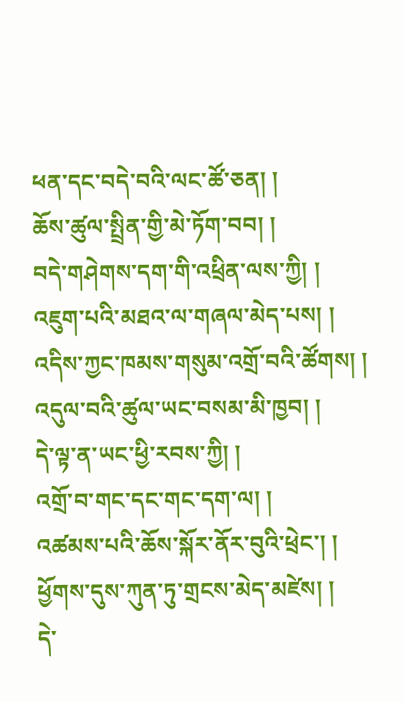ཕན་དང་བདེ་བའི་ལང་ཚོ་ཅན། །
ཆོས་ཚུལ་སྤྲིན་གྱི་མེ་ཏོག་བབ། །
བདེ་གཤེགས་དག་གི་འཕྲིན་ལས་ཀྱི། །
འཇུག་པའི་མཐའ་ལ་གཞལ་མེད་པས། །
འདིས་ཀྱང་ཁམས་གསུམ་འགྲོ་བའི་ཚོགས། །
འདུལ་བའི་ཚུལ་ཡང་བསམ་མི་ཁྱབ། །
དེ་ལྟ་ན་ཡང་ཕྱི་རབས་ཀྱི། །
འགྲོ་བ་གང་དང་གང་དག་ལ། །
འཚམས་པའི་ཆོས་སྐོར་ནོར་བུའི་ཕྲེང་། །
ཕྱོགས་དུས་ཀུན་ཏུ་གྲངས་མེད་མཛེས། །
དེ་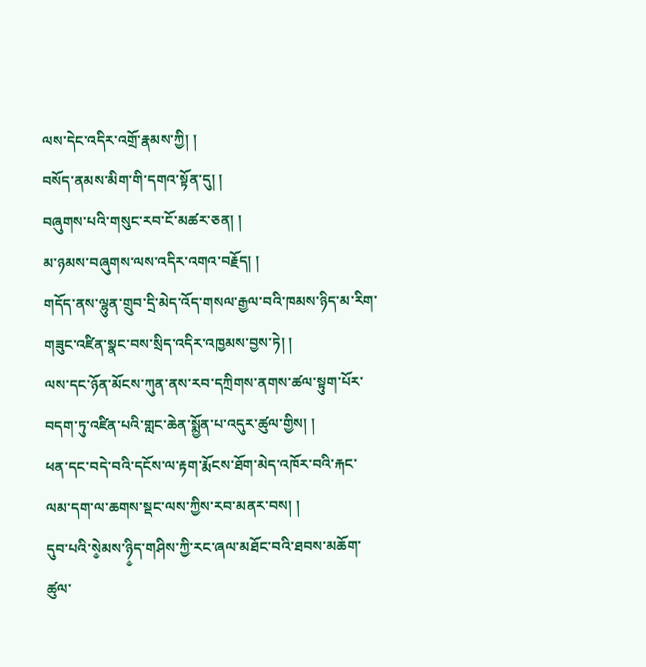ལས་དེང་འདིར་འགྲོ་རྣམས་ཀྱི། །
བསོད་ནམས་མིག་གི་དགའ་སྟོན་དུ། །
བཞུགས་པའི་གསུང་རབ་ངོ་མཚར་ཅན། །
མ་ཉམས་བཞུགས་ལས་འདིར་འགའ་བརྗོད། །
གདོད་ནས་ལྷུན་གྲུབ་དྲི་མེད་འོད་གསལ་རྒྱལ་བའི་ཁམས་ཉིད་མ་རིག་གཟུང་འཛིན་སྣང་བས་སྲིད་འདིར་འཁྱམས་བྱས་ཏེ། །
ལས་དང་ཉོན་མོངས་ཀུན་ནས་རབ་དཀྲིགས་ནགས་ཚལ་སྟུག་པོར་བདག་ཏུ་འཛིན་པའི་གླང་ཆེན་སྨྱོན་པ་འདུར་ཚུལ་གྱིས། །
ཕན་དང་བདེ་བའི་དངོས་ལ་རྟག་རྨོངས་ཐོག་མེད་འཁོར་བའི་རྐང་ལམ་དག་ལ་ཆགས་སྡང་ལས་ཀྱིས་རབ་མནར་བས། །
དུབ་པའི་སེ༵མས་ཉི༵ད་གཤིས་ཀྱི་རང་ཞལ་མཐོང་བའི་ཐབས་མཆོག་ཚུལ་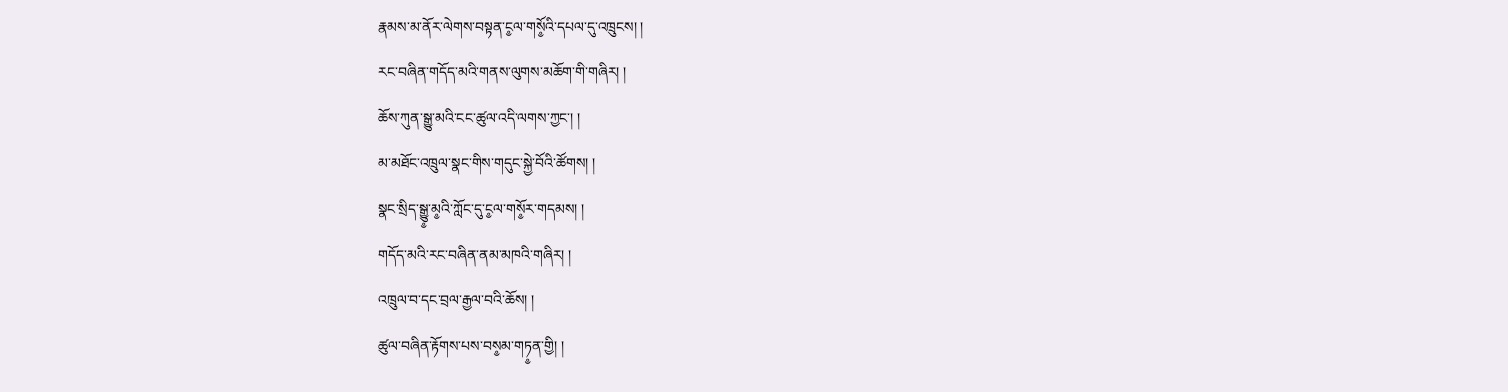རྣམས་མ་ནོར་ལེགས་བསྟན་ང༵ལ་གསོ༵འི་དཔལ་དུ་འཁྲུངས། །
རང་བཞིན་གདོད་མའི་གནས་ལུགས་མཆོག་གི་གཞིར། །
ཆོས་ཀུན་སྒྱུ་མའི་ངང་ཚུལ་འདི་ལགས་ཀྱང་། །
མ་མཐོང་འཁྲུལ་སྣང་གིས་གདུང་སྐྱེ་བོའི་ཚོགས། །
སྣང་སྲིད་སྒྱུ༵་མ༵འི་ཀློང་དུ་ང༵ལ་གསོ༵ར་གདམས། །
གདོད་མའི་རང་བཞིན་ནམ་མཁའི་གཞིར། །
འཁྲུལ་བ་དང་བྲལ་རྒྱལ་བའི་ཆོས། །
ཚུལ་བཞིན་རྟོགས་པས་བས༵མ་གཏ༵ན་གྱི། །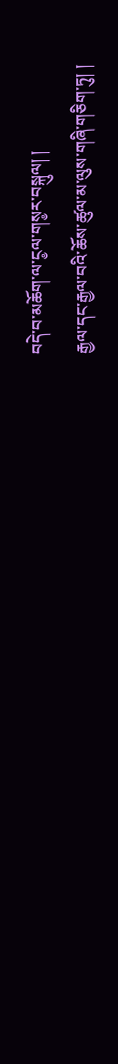བདེ་བ་མཆོག་ལ་ང༵ལ་གས༵ར་བསྐུལ། །
རྒྱལ་དང་རྒྱལ་བའི་ཆོས་ཚུལ་མ་ལུས་གཞི་གཅིག་ཏུ། །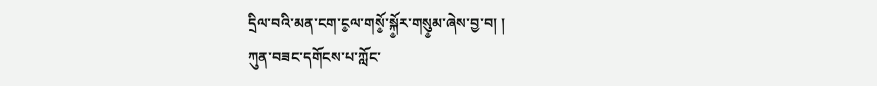དྲིལ་བའི་མན་ངག་ང༵ལ་གསོ༵་སྐོ༵ར་གསུ༵མ་ཞེས་བྱ་བ། །
ཀུན་བཟང་དགོངས་པ་ཀློང་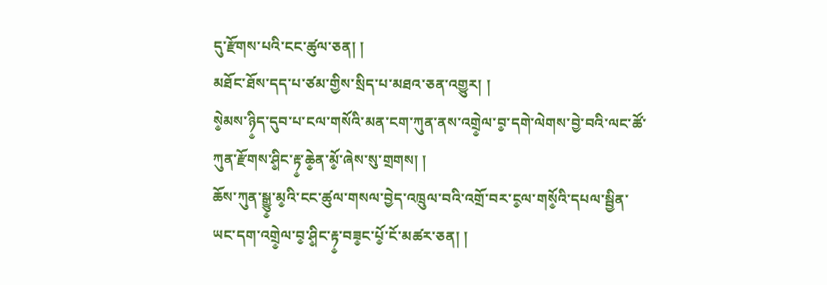དུ་རྫོགས་པའི་ངང་ཚུལ་ཅན། །
མཐོང་ཐོས་དད་པ་ཙམ་གྱིས་སྲིད་པ་མཐའ་ཅན་འགྱུར། །
སེ༵མས་ཉི༵ད་དུབ་པ་ངལ་གསོའི་མན་ངག་ཀུན་ནས་འགྲེ༵ལ་བ༵་དགེ་ལེགས་བྱེ་བའི་ལང་ཚོ་ཀུན་རྫོགས་ཤི༵ང་རྟ༵་ཆེ༵ན་མོ༵་ཞེས་སུ་གྲགས། །
ཆོས་ཀུན་སྒྱུ༵་མ༵འི་ངང་ཚུལ་གསལ་བྱེད་འཁྲུལ་བའི་འགྲོ་བར་ང༵ལ་གསོ༵འི་དཔལ་སྦྱིན་ཡང་དག་འགྲེ༵ལ་བ༵་ཤི༵ང་རྟ༵་བཟ༵ང་པོ༵་ངོ་མཚར་ཅན། །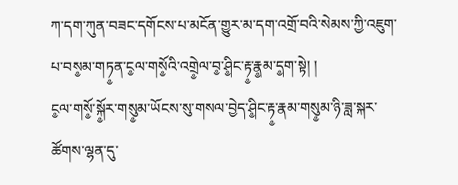ཀ་དག་ཀུན་བཟང་དགོངས་པ་མངོན་གྱུར་མ་དག་འགྲོ་བའི་སེམས་ཀྱི་འཇུག་པ་བས༵མ་གཏ༵ན་ང༵ལ་གསོ༵འི་འགྲེ༵ལ་བ༵་ཤི༵ང་རྟ༵་རྣ༵མ་ད༵ག་སྟེ། །
ང༵ལ་གསོ༵་སྐོ༵ར་གསུ༵མ་ཡོངས་སུ་གསལ་བྱེད་ཤི༵ང་རྟ༵་རྣམ་གསུ༵མ་ཉི་ཟླ་སྐར་ཚོགས་ལྷན་དུ་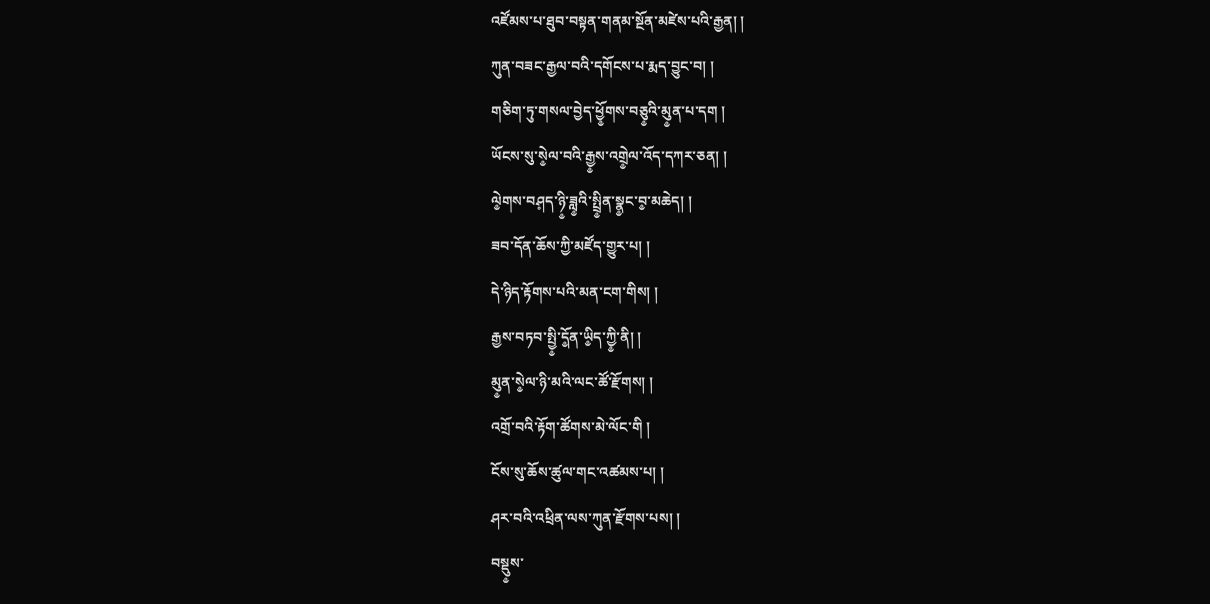འཛོམས་པ་ཐུབ་བསྟན་གནམ་སྔོན་མཛེས་པའི་རྒྱན། །
ཀུན་བཟང་རྒྱལ་བའི་དགོངས་པ་རྨད་བྱུང་བ། །
གཅིག་ཏུ་གསལ་བྱེད་ཕྱོ༵གས་བཅུ༵འི་མུ༵ན་པ་དག །
ཡོངས་སུ་སེ༵ལ་བའི་རྒྱ༵ས་འགྲེ༵ལ་འོད་དཀར་ཅན། །
ལེ༵གས་བཤ༷ད་ཉི༵་ཟླ༵འི་སྤྲི༵ན་སྣ༵ང་བ༵་མཆེད། །
ཟབ་དོན་ཆོས་ཀྱི་མཛོད་གྱུར་པ། །
དེ་ཉིད་རྟོགས་པའི་མན་ངག་གིས། །
རྒྱས་བཏབ་སྤྱི༵་དོ༵ན་ཡི༵ད་ཀྱི༵་ནི། །
མུ༵ན་སེ༵ལ་ཉི་མའི་ལང་ཚོ་རྫོགས། །
འགྲོ་བའི་རྟོག་ཚོགས་མེ་ལོང་གི །
ངོས་སུ་ཆོས་ཚུལ་གང་འཚམས་པ། །
ཤར་བའི་འཕྲིན་ལས་ཀུན་རྫོགས་པས། །
བསྡུ༵ས་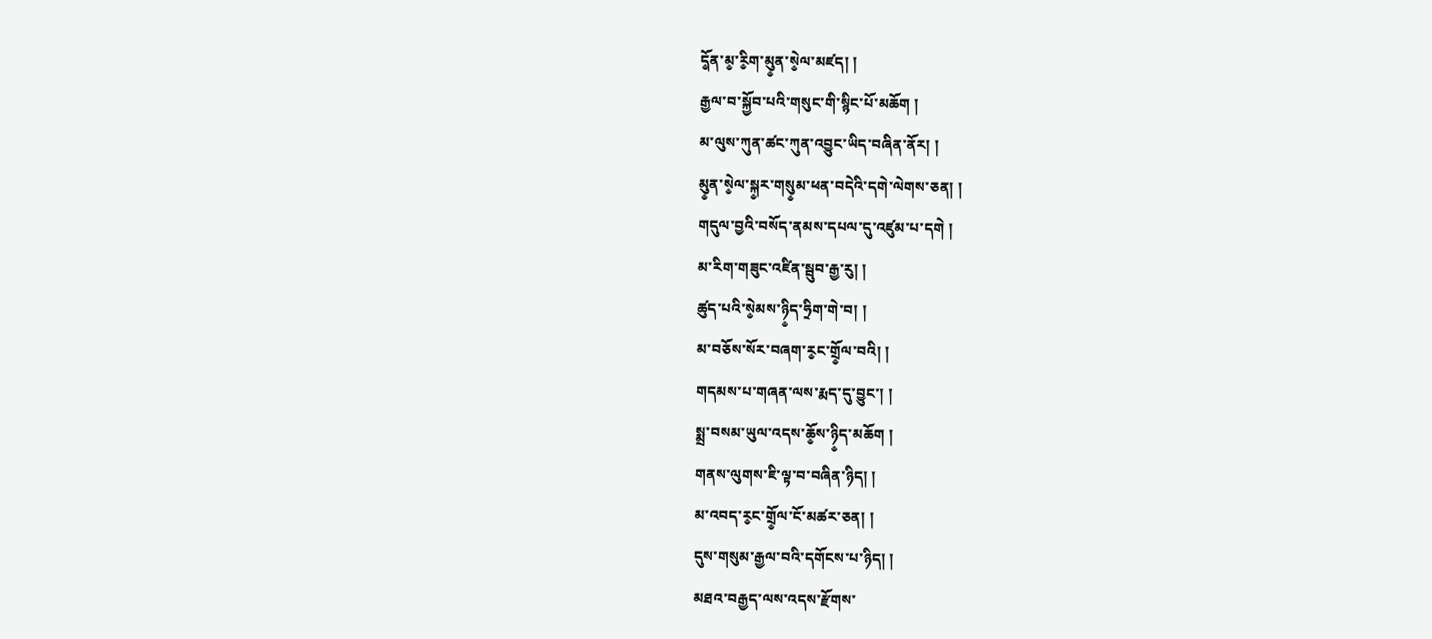དོ༵ན་མ༵་རི༵ག་མུ༵ན་སེ༵ལ་མཛད། །
རྒྱལ་བ་སྐྱོབ་པའི་གསུང་གི་སྙིང་པོ་མཆོག །
མ་ལུས་ཀུན་ཚང་ཀུན་འབྱུང་ཡིད་བཞིན་ནོར། །
མུ༵ན་སེ༵ལ་སྐ༵ར་གསུ༵མ་ཕན་བདེའི་དགེ་ལེགས་ཅན། །
གདུལ་བྱའི་བསོད་ནམས་དཔལ་དུ་འཛུམ་པ་དགེ །
མ་རིག་གཟུང་འཛིན་སྦུབ་རྒྱ་རུ། །
ཚུད་པའི་སེ༵མས་ཉི༵ད་ཧྲིག་གེ་བ། །
མ་བཅོས་སོར་བཞག་ར༵ང་གྲོ༵ལ་བའི། །
གདམས་པ་གཞན་ལས་རྨད་དུ་བྱུང་། །
སྨྲ་བསམ་ཡུལ་འདས་ཆོ༵ས་ཉི༵ད་མཆོག །
གནས་ལུགས་ཇི་ལྟ་བ་བཞིན་ཉིད། །
མ་འབད་ར༵ང་གྲོ༵ལ་ངོ་མཚར་ཅན། །
དུས་གསུམ་རྒྱལ་བའི་དགོངས་པ་ཉིད། །
མཐའ་བརྒྱད་ལས་འདས་རྫོགས་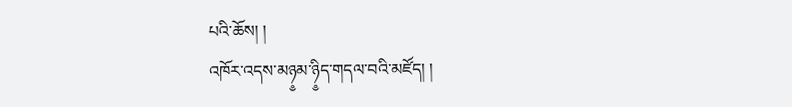པའི་ཆོས། །
འཁོར་འདས་མཉ༵མ་ཉི༵ད་གདལ་བའི་མཛོད། །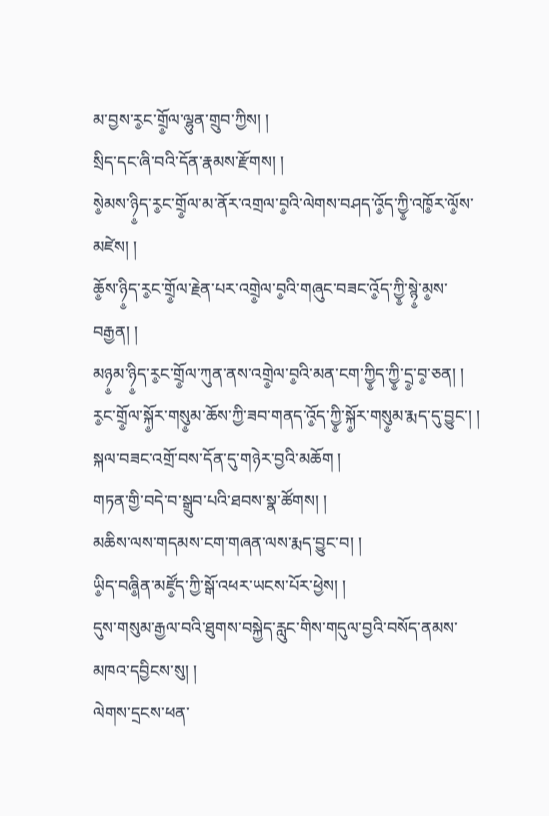མ་བྱས་ར༵ང་གྲོ༵ལ་ལྷུན་གྲུབ་ཀྱིས། །
སྲིད་དང་ཞི་བའི་དོན་རྣམས་རྫོགས། །
སེ༵མས་ཉི༵ད་ར༵ང་གྲོ༵ལ་མ་ནོར་འགྲལ་བ༵འི་ལེགས་བཤད་འོ༵ད་ཀྱི༵་འཁོ༵ར་ལོ༵ས་མཛེས། །
ཆོ༵ས་ཉི༵ད་ར༵ང་གྲོ༵ལ་རྗེན་པར་འགྲེ༵ལ་བ༵འི་གཞུང་བཟང་འོ༵ད་ཀྱི༵་སྙེ༵་མ༵ས་བརྒྱན། །
མཉ༵མ་ཉི༵ད་ར༵ང་གྲོ༵ལ་ཀུན་ནས་འགྲེ༵ལ་བ༵འི་མན་ངག་ཀྱི༵ད་ཀྱི༵་དྲ༵་བ༵་ཅན། །
ར༵ང་གྲོ༵ལ་སྐོ༵ར་གསུ༵མ་ཆོས་ཀྱི་ཟབ་གནད་འོ༵ད་ཀྱི༵་སྐོ༵ར་གསུ༵མ་རྨད་དུ་བྱུང་། །
སྐལ་བཟང་འགྲོ་བས་དོན་དུ་གཉེར་བྱའི་མཆོག །
གཏན་གྱི་བདེ་བ་སྒྲུབ་པའི་ཐབས་སྣ་ཚོགས། །
མཆིས་ལས་གདམས་ངག་གཞན་ལས་རྨད་བྱུང་བ། །
ཡི༵ད་བཞི༵ན་མཛོ༵ད་ཀྱི་སྒོ་འཕར་ཡངས་པོར་ཕྱེས། །
དུས་གསུམ་རྒྱལ་བའི་ཐུགས་བསྐྱེད་རླུང་གིས་གདུལ་བྱའི་བསོད་ནམས་མཁའ་དབྱིངས་སུ། །
ལེགས་དྲངས་ཕན་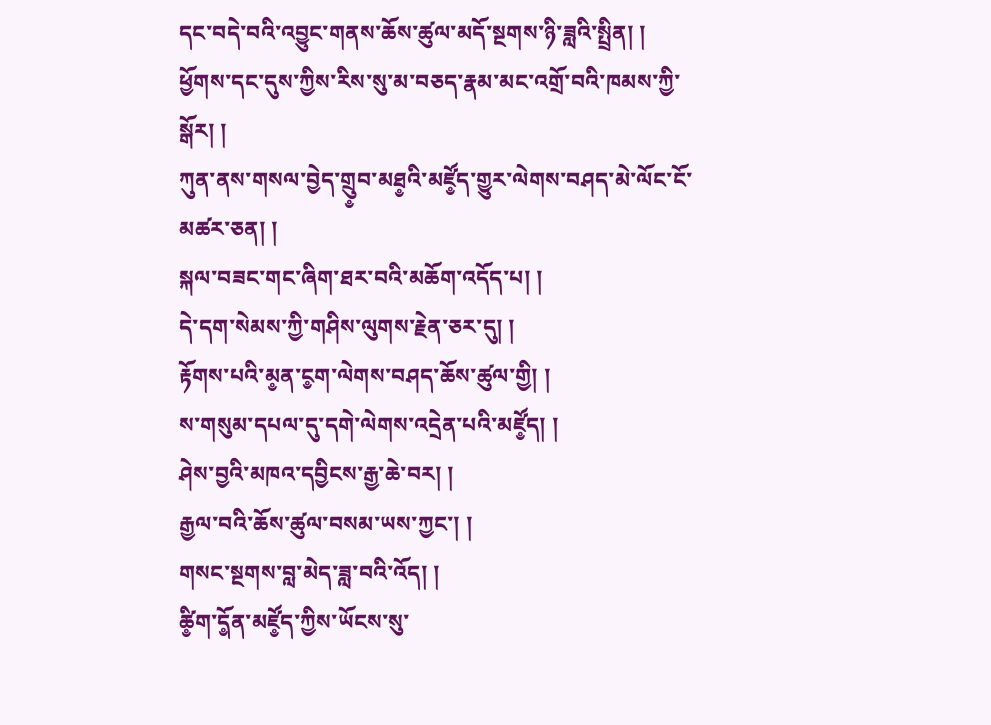དང་བདེ་བའི་འབྱུང་གནས་ཆོས་ཚུལ་མདོ་སྔགས་ཉི་ཟླའི་སྤྲིན། །
ཕྱོགས་དང་དུས་ཀྱིས་རིས་སུ་མ་བཅད་རྣམ་མང་འགྲོ་བའི་ཁམས་ཀྱི་སྒོར། །
ཀུན་ནས་གསལ་བྱེད་གྲུ༵བ་མཐ༵འི་མཛོ༵ད་གྱུར་ལེགས་བཤད་མེ་ལོང་ངོ་མཚར་ཅན། །
སྐལ་བཟང་གང་ཞིག་ཐར་བའི་མཆོག་འདོད་པ། །
དེ་དག་སེམས་ཀྱི་གཤིས་ལུགས་རྗེན་ཅར་དུ། །
རྟོགས་པའི་མ༵ན་ང༵ག་ལེགས་བཤད་ཆོས་ཚུལ་གྱི། །
ས་གསུམ་དཔལ་དུ་དགེ་ལེགས་འདྲེན་པའི་མཛོ༵ད། །
ཤེས་བྱའི་མཁའ་དབྱིངས་རྒྱ་ཆེ་བར། །
རྒྱལ་བའི་ཆོས་ཚུལ་བསམ་ཡས་ཀྱང་། །
གསང་སྔགས་བླ་མེད་ཟླ་བའི་འོད། །
ཚི༵ག་དོ༵ན་མཛོ༵ད་ཀྱིས་ཡོངས་སུ་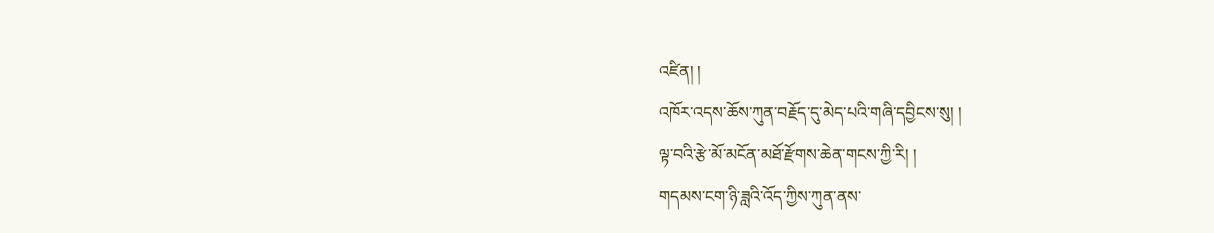འཛིན། །
འཁོར་འདས་ཆོས་ཀུན་བརྗོད་དུ་མེད་པའི་གཞི་དབྱིངས་སུ། །
ལྟ་བའི་རྩེ་མོ་མངོན་མཐོ་རྫོགས་ཆེན་གངས་ཀྱི་རི། །
གདམས་ངག་ཉི་ཟླའི་འོད་ཀྱིས་ཀུན་ནས་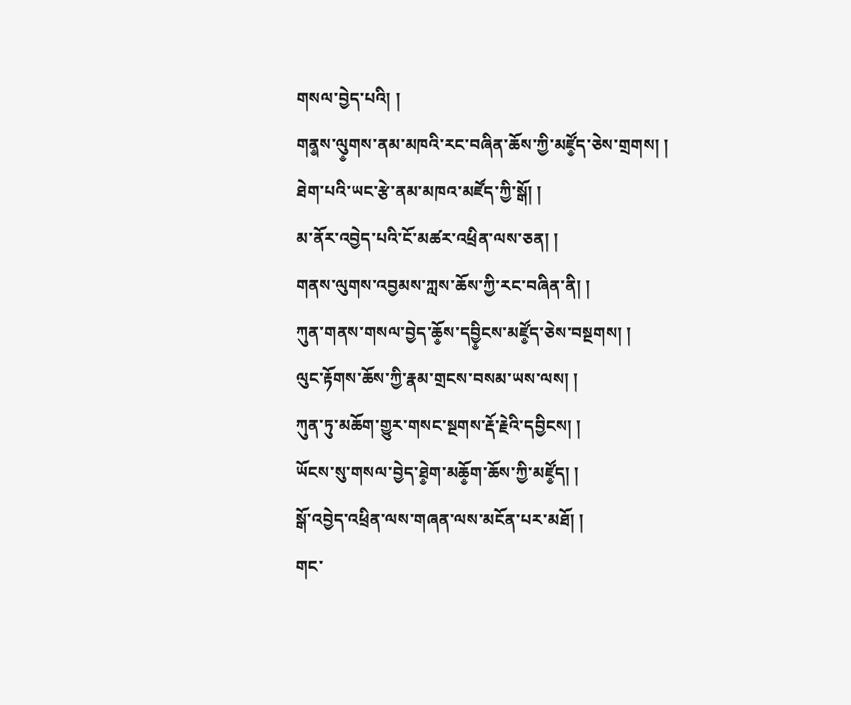གསལ་བྱེད་པའི། །
གན༵ས་ལུ༵གས་ནམ་མཁའི་རང་བཞིན་ཆོས་ཀྱི་མཛོ༵ད་ཅེས་གྲགས། །
ཐེག་པའི་ཡང་རྩེ་ནམ་མཁའ་མཛོད་ཀྱི་སྒོ། །
མ་ནོར་འབྱེད་པའི་ངོ་མཚར་འཕྲིན་ལས་ཅན། །
གནས་ལུགས་འབྱམས་ཀླས་ཆོས་ཀྱི་རང་བཞིན་ནི། །
ཀུན་གནས་གསལ་བྱེད་ཆོ༵ས་དབྱི༵ངས་མཛོ༵ད་ཅེས་བསྔགས། །
ལུང་རྟོགས་ཆོས་ཀྱི་རྣམ་གྲངས་བསམ་ཡས་ལས། །
ཀུན་ཏུ་མཆོག་གྱུར་གསང་སྔགས་རྡོ་རྗེའི་དབྱིངས། །
ཡོངས་སུ་གསལ་བྱེད་ཐེ༵ག་མཆོ༵ག་ཆོས་ཀྱི་མཛོ༵ད། །
སྒོ་འབྱེད་འཕྲིན་ལས་གཞན་ལས་མངོན་པར་མཐོ། །
གང་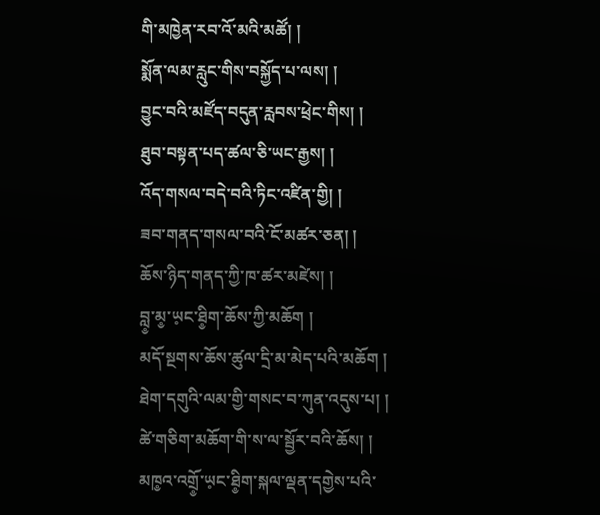གི་མཁྱེན་རབ་འོ་མའི་མཚོ། །
སྨོན་ལམ་རླུང་གིས་བསྐྱོད་པ་ལས། །
བྱུང་བའི་མཛོད་བདུན་རླབས་ཕྲེང་གིས། །
ཐུབ་བསྟན་པད་ཚལ་ཅི་ཡང་རྒྱས། །
འོད་གསལ་བདེ་བའི་ཏིང་འཛིན་གྱི། །
ཟབ་གནད་གསལ་བའི་ངོ་མཚར་ཅན། །
ཆོས་ཉིད་གནད་ཀྱི་ཁ་ཚར་མཛེས། །
བླ༵་མ༵་ཡ༷ང་ཐི༵ག་ཆོས་ཀྱི་མཆོག །
མདོ་སྔགས་ཆོས་ཚུལ་དྲི་མ་མེད་པའི་མཆོག །
ཐེག་དགུའི་ལམ་གྱི་གསང་བ་ཀུན་འདུས་པ། །
ཚེ་གཅིག་མཆོག་གི་ས་ལ་སྦྱོར་བའི་ཆོས། །
མཁ༵འ་འགྲོ༵་ཡ༷ང་ཐི༵ག་སྐལ་ལྡན་དགྱེས་པའི་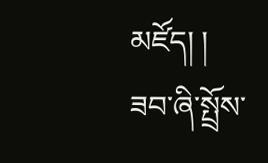མཛོད། །
ཟབ་ཞི་སྤྲོས་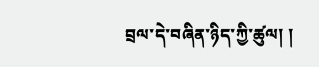བྲལ་དེ་བཞིན་ཉིད་ཀྱི་ཚུལ། །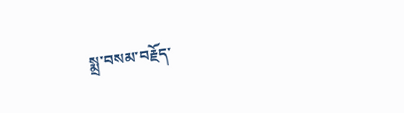སྨྲ་བསམ་བརྗོད་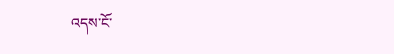འདས་ངོ་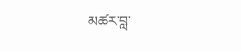མཚར་བླ་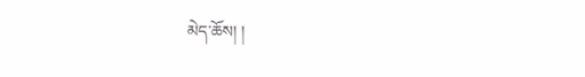མེད་ཆོས། །